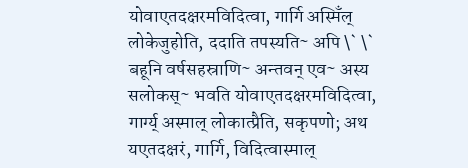योवाएतदक्षरमविदित्वा, गार्गि अस्मिँल् लोकेजुहोति, ददाति तपस्यति~ अपि \` \` बहूनि वर्षसहस्राणि~ अन्तवन् एव~ अस्य सलोकस्~ भवति योवाएतदक्षरमविदित्वा, गार्ग्य् अस्माल् लोकात्प्रैति, सकृपणो; अथ यएतदक्षरं, गार्गि, विदित्वास्माल्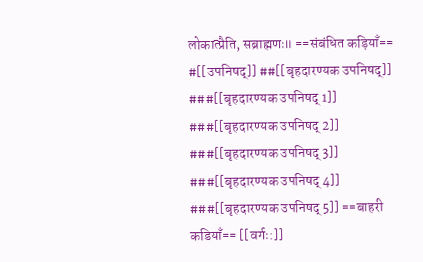लोकात्प्रैति, सब्राह्मणः॥ ==संबंधित कड़ियाँ== #[[उपनिषद्]] ##[[बृहदारण्यक उपनिषद्]] ###[[बृहदारण्यक उपनिषद् 1]] ###[[बृहदारण्यक उपनिषद् 2]] ###[[बृहदारण्यक उपनिषद् 3]] ###[[बृहदारण्यक उपनिषद् 4]] ###[[बृहदारण्यक उपनिषद् 5]] ==बाहरी कडियाँ== [[वर्गः:]]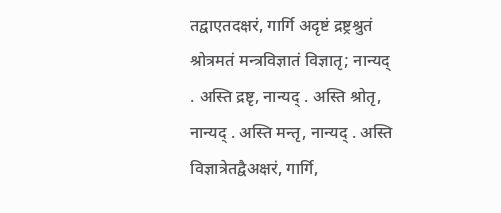तद्वाएतदक्षरं, गार्गि अदृष्टं द्रष्ट्रश्रुतं श्रोत्रमतं मन्त्रविज्ञातं विज्ञातृ; नान्यद् . अस्ति द्रष्टृ, नान्यद् . अस्ति श्रोतृ, नान्यद् . अस्ति मन्तृ, नान्यद् . अस्ति विज्ञात्रेतद्वैअक्षरं, गार्गि,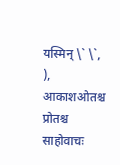यस्मिन् \` \`, ), आकाशओतश्च प्रोतश्च
साहोवाचः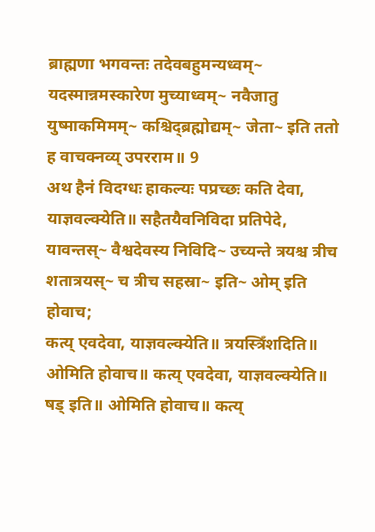ब्राह्मणा भगवन्तः तदेवबहुमन्यध्वम्~ यदस्मान्नमस्कारेण मुच्याध्वम्~ नवैजातु युष्माकमिमम्~ कश्चिद्ब्रह्मोद्यम्~ जेता~ इति ततो ह वाचक्नव्य् उपरराम॥ 9
अथ हैनं विदग्धः हाकल्यः पप्रच्छः कति देवा, याज्ञवल्क्येति॥ सहैतयैवनिविदा प्रतिपेदे, यावन्तस्~ वैश्वदेवस्य निविदि~ उच्यन्ते त्रयश्च त्रीच शतात्रयस्~ च त्रीच सहस्रा~ इति~ ओम् इति होवाच;
कत्य् एवदेवा, याज्ञवल्क्येति॥ त्रयस्त्रिँशदिति॥ ओमिति होवाच॥ कत्य् एवदेवा, याज्ञवल्क्येति॥ षड् इति॥ ओमिति होवाच॥ कत्य्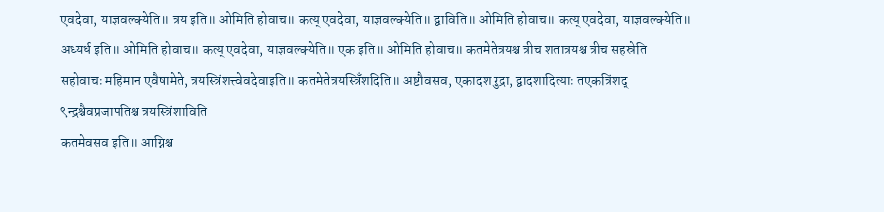एवदेवा, याज्ञवल्क्येति॥ त्रय इति॥ ओमिति होवाच॥ कत्य् एवदेवा, याज्ञवल्क्येति॥ द्वाविति॥ ओमिति होवाच॥ कत्य् एवदेवा, याज्ञवल्क्येति॥ अध्यर्ध इति॥ ओमिति होवाच॥ कत्य् एवदेवा, याज्ञवल्क्येति॥ एक इति॥ ओमिति होवाच॥ कतमेतेत्रयश्च त्रीच शतात्रयश्च त्रीच सहस्रेति
सहोवाचः महिमान एवैषामेते, त्रयस्त्रिंशत्त्वेवदेवाइति॥ कतमेतेत्रयस्त्रिँशदिति॥ अष्टौवसव, एकादश ऱुद्रा, द्वादशादित्याः तएकत्रिंशद् ९न्द्रश्चैवप्रजापतिश्च त्रयस्त्रिंशाविति
कतमेवसव इति॥ आग्निश्च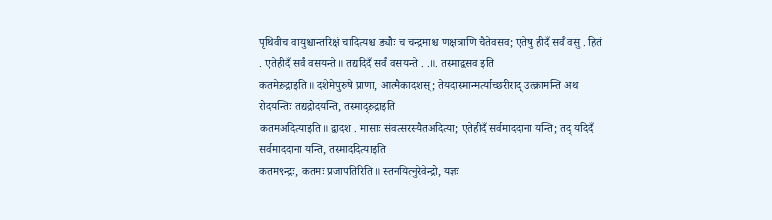पृथिवीच वायुश्चान्तरिक्षं चादित्यश्च ड्यौः च चन्द्रमाश्च णक्षत्राणि चैतेवसव; एतेषु हीदँ सर्वँ वसु . हितं . एतेहीदँ सर्वं वसयन्ते॥ तद्यदिदँ सर्वं वसयन्ते . .॥. तस्माद्वसव इति
कतमेऱुद्राइति॥ दशेमेपुरुषे प्राणा, आत्मैकादशस्; तेयदास्मान्मर्त्याच्छरीराद् उत्क्रामन्ति अथ रोदयन्तिः तद्यद्रोदयन्ति, तस्माद्ऱुद्राइति
कतमअदित्याइति॥ द्वादश . मासाः संवत्सरस्यैतअदित्या; एतेहीदँ सर्वमाददाना यन्ति; तद् यदिदँ सर्वमाददाना यन्ति, तस्माददित्याइति
कतम९न्द्रः, कतमः प्रजापतिरिति॥ स्तनयित्नुरेवेन्द्रो, यज्ञः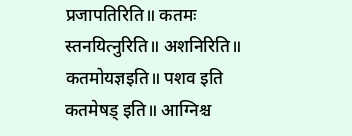प्रजापतिरिति॥ कतमः स्तनयित्नुरिति॥ अशनिरिति॥ कतमोयज्ञइति॥ पशव इति
कतमेषड् इति॥ आग्निश्च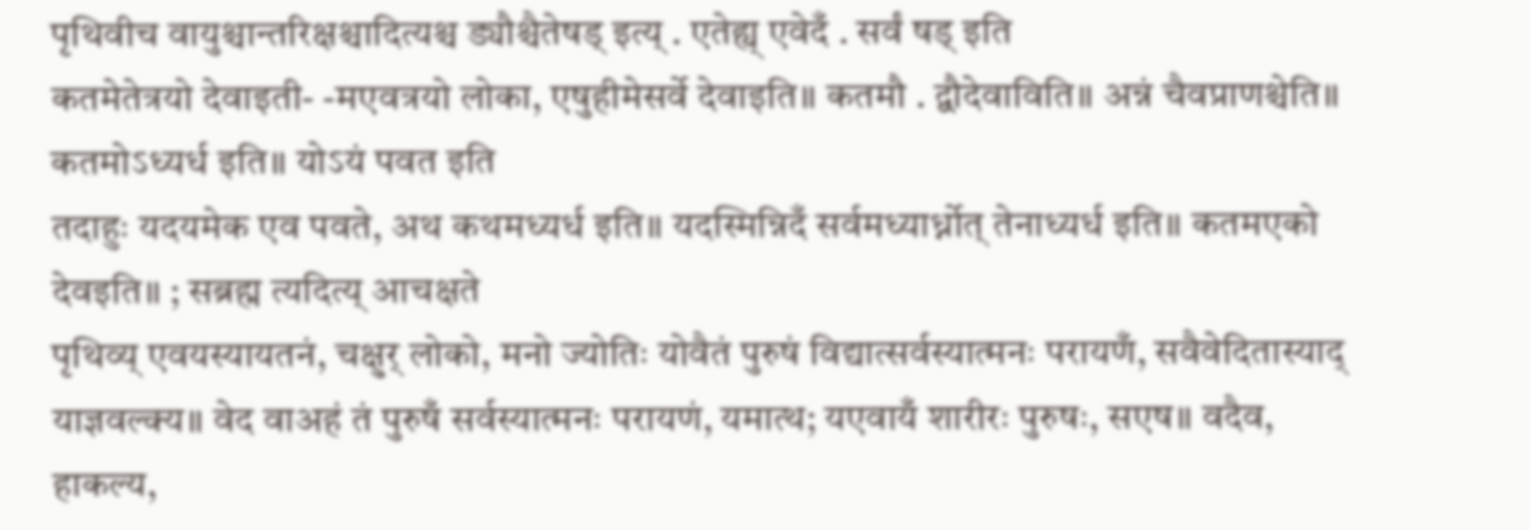पृथिवीच वायुश्चान्तरिक्षश्चादित्यश्च ड्यौश्चैतेषड् इत्य् . एतेह्य् एवेदँ . सर्वं षड् इति
कतमेतेत्रयो देवाइती- -मएवत्रयो लोका, एषुहीमेसर्वे देवाइति॥ कतमौ . द्वौदेवाविति॥ अन्नं चैवप्राणश्चेति॥ कतमोऽध्यर्ध इति॥ योऽयं पवत इति
तदाहुः यदयमेक एव पवते, अथ कथमध्यर्ध इति॥ यदस्मिन्निदँ सर्वमध्यार्ध्नोत् तेनाध्यर्ध इति॥ कतमएको देवइति॥ ; सब्रह्म त्यदित्य् आचक्षते
पृथिव्य् एवयस्यायतनं, चक्षुर् लोको, मनो ज्योतिः योवैतं पुरुषं विद्यात्सर्वस्यात्मनः परायणँ, सवैवेदितास्याद् याज्ञवल्क्य॥ वेद वाअहं तं पुरुषँ सर्वस्यात्मनः परायणं, यमात्थ; यएवायँ शारीरः पुरुषः, सएष॥ वदैव, हाकल्य,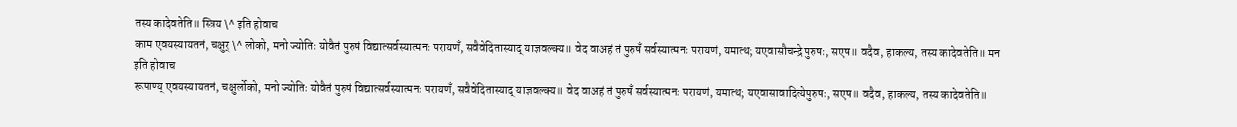तस्य कादेवतेति॥ स्त्रिय \^ इति होवाच
काम एवयस्यायतनं, चक्षुर् \^ लोको, मनो ज्योतिः योवैतं पुरुषं विद्यात्सर्वस्यात्मनः परायणँ, सवैवेदितास्याद् याज्ञवल्क्य॥ वेद वाअहं तं पुरुषँ सर्वस्यात्मनः परायणं, यमात्थ; यएवासौचन्द्रे पुरुषः, सएष॥ वदैव, हाकल्य, तस्य कादेवतेति॥ मन इति होवाच
रूपाण्य् एवयस्यायतनं, चक्षुर्लोको, मनो ज्योतिः योवैतं पुरुषं विद्यात्सर्वस्यात्मनः परायणँ, सवैवेदितास्याद् याज्ञवल्क्य॥ वेद वाअहं तं पुरुषँ सर्वस्यात्मनः परायणं, यमात्थ; यएवासावादित्येपुरुषः, सएष॥ वदैव, हाकल्य, तस्य कादेवतेति॥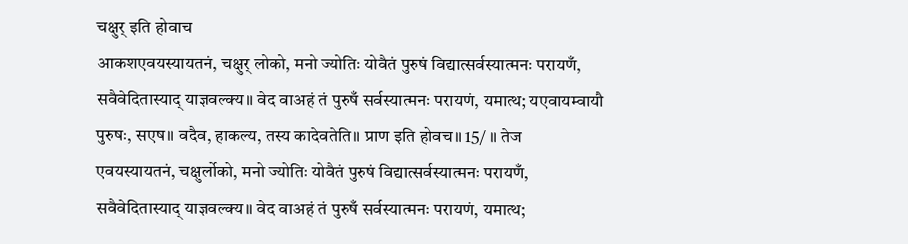चक्षुर् इति होवाच
आकशएवयस्यायतनं, चक्षुर् लोको, मनो ज्योतिः योवैतं पुरुषं विद्यात्सर्वस्यात्मनः परायणँ, सवैवेदितास्याद् याज्ञवल्क्य॥ वेद वाअहं तं पुरुषँ सर्वस्यात्मनः परायणं, यमात्थ; यएवायम्वायौ पुरुषः, सएष॥ वदैव, हाकल्य, तस्य कादेवतेति॥ प्राण इति होवच॥ 15/ ॥ तेज एवयस्यायतनं, चक्षुर्लोको, मनो ज्योतिः योवैतं पुरुषं विद्यात्सर्वस्यात्मनः परायणँ, सवैवेदितास्याद् याज्ञवल्क्य॥ वेद वाअहं तं पुरुषँ सर्वस्यात्मनः परायणं, यमात्थ;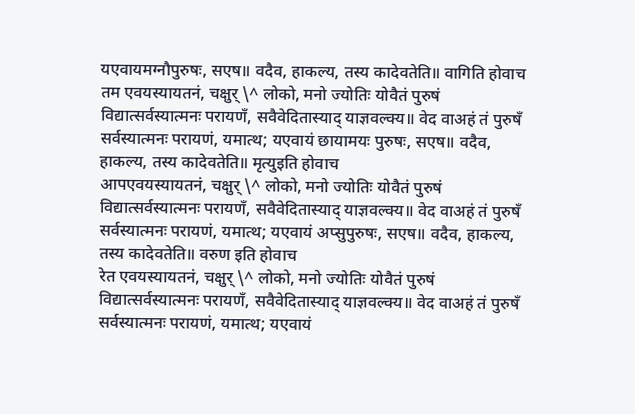यएवायमग्नौपुरुषः, सएष॥ वदैव, हाकल्य, तस्य कादेवतेति॥ वागिति होवाच
तम एवयस्यायतनं, चक्षुर् \^ लोको, मनो ज्योतिः योवैतं पुरुषं विद्यात्सर्वस्यात्मनः परायणँ, सवैवेदितास्याद् याज्ञवल्क्य॥ वेद वाअहं तं पुरुषँ सर्वस्यात्मनः परायणं, यमात्थ; यएवायं छायामयः पुरुषः, सएष॥ वदैव, हाकल्य, तस्य कादेवतेति॥ मृत्युइति होवाच
आपएवयस्यायतनं, चक्षुर् \^ लोको, मनो ज्योतिः योवैतं पुरुषं विद्यात्सर्वस्यात्मनः परायणँ, सवैवेदितास्याद् याज्ञवल्क्य॥ वेद वाअहं तं पुरुषँ सर्वस्यात्मनः परायणं, यमात्थ; यएवायं अप्सुपुरुषः, सएष॥ वदैव, हाकल्य, तस्य कादेवतेति॥ वरुण इति होवाच
रेत एवयस्यायतनं, चक्षुर् \^ लोको, मनो ज्योतिः योवैतं पुरुषं विद्यात्सर्वस्यात्मनः परायणँ, सवैवेदितास्याद् याज्ञवल्क्य॥ वेद वाअहं तं पुरुषँ सर्वस्यात्मनः परायणं, यमात्थ; यएवायं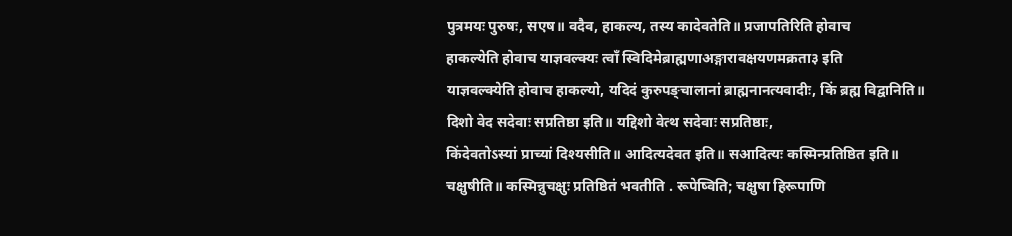पुत्रमयः पुरुषः, सएष॥ वदैव, हाकल्य, तस्य कादेवतेति॥ प्रजापतिरिति होवाच
हाकल्येति होवाच याज्ञवल्क्यः त्वाँ स्विदिमेब्राह्मणाअङ्गारावक्षयणमक्रता३ इति
याज्ञवल्क्येति होवाच हाकल्यो, यदिदं कुरुपङ्चालानां ब्राह्मनानत्यवादीः, किं ब्रह्म विद्वानिति॥ दिशो वेद सदेवाः सप्रतिष्ठा इति॥ यद्दिशो वेत्थ सदेवाः सप्रतिष्ठाः,
किंदेवतोऽस्यां प्राच्यां दिश्यसीति॥ आदित्यदेवत इति॥ सआदित्यः कस्मिन्प्रतिष्ठित इति॥ चक्षुषीति॥ कस्मिन्नुचक्षुः प्रतिष्ठितं भवतीति . रूपेष्विति; चक्षुषा हिरूपाणि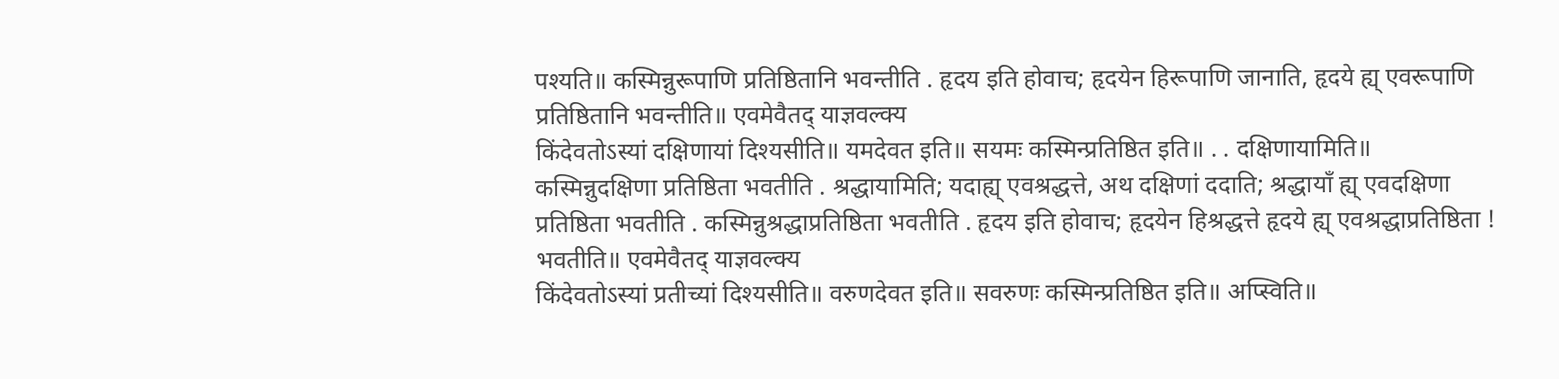पश्यति॥ कस्मिन्नुरूपाणि प्रतिष्ठितानि भवन्तीति . हृदय इति होवाच; हृदयेन हिरूपाणि जानाति, हृदये ह्य् एवरूपाणि प्रतिष्ठितानि भवन्तीति॥ एवमेवैतद् याज्ञवल्क्य
किंदेवतोऽस्यां दक्षिणायां दिश्यसीति॥ यमदेवत इति॥ सयमः कस्मिन्प्रतिष्ठित इति॥ . . दक्षिणायामिति॥ कस्मिन्नुदक्षिणा प्रतिष्ठिता भवतीति . श्रद्धायामिति; यदाह्य् एवश्रद्धत्ते, अथ दक्षिणां ददाति; श्रद्धायाँ ह्य् एवदक्षिणा प्रतिष्ठिता भवतीति . कस्मिन्नुश्रद्धाप्रतिष्ठिता भवतीति . हृदय इति होवाच; हृदयेन हिश्रद्धत्ते हृदये ह्य् एवश्रद्धाप्रतिष्ठिता ! भवतीति॥ एवमेवैतद् याज्ञवल्क्य
किंदेवतोऽस्यां प्रतीच्यां दिश्यसीति॥ वरुणदेवत इति॥ सवरुणः कस्मिन्प्रतिष्ठित इति॥ अप्स्विति॥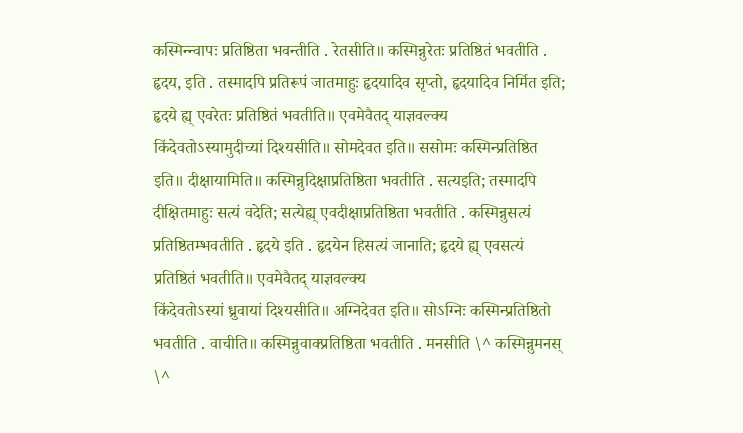कस्मिन्न्वापः प्रतिष्ठिता भवन्तीति . रेतसीति॥ कस्मिन्नुरेतः प्रतिष्ठितं भवतीति . हृदय, इति . तस्मादपि प्रतिरूपं जातमाहुः हृदयादिव सृप्तो, हृदयादिव निर्मित इति; हृदये ह्य् एवरेतः प्रतिष्ठितं भवतीति॥ एवमेवैतद् याज्ञवल्क्य
किंदेवतोऽस्यामुदीच्यां दिश्यसीति॥ सोमदेवत इति॥ ससोमः कस्मिन्प्रतिष्ठित इति॥ दीक्षायामिति॥ कस्मिन्नुदिक्षाप्रतिष्ठिता भवतीति . सत्यइति; तस्मादपि दीक्षितमाहुः सत्यं वदेति; सत्येह्य् एवदीक्षाप्रतिष्ठिता भवतीति . कस्मिन्नुसत्यं प्रतिष्ठितम्भवतीति . हृदये इति . हृदयेन हिसत्यं जानाति; हृदये ह्य् एवसत्यं प्रतिष्ठितं भवतीति॥ एवमेवैतद् याज्ञवल्क्य
किंदेवतोऽस्यां ध्रुवायां दिश्यसीति॥ अग्निदेवत इति॥ सोऽग्निः कस्मिन्प्रतिष्ठितो भवतीति . वाचीति॥ कस्मिन्नुवाक्प्रतिष्ठिता भवतीति . मनसीति \^ कस्मिन्नुमनस् \^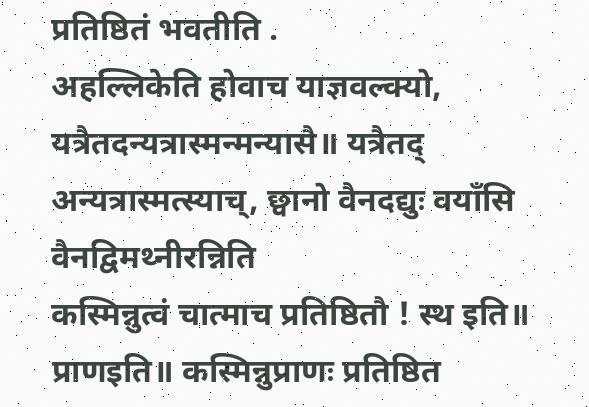प्रतिष्ठितं भवतीति .
अहल्लिकेति होवाच याज्ञवल्क्यो, यत्रैतदन्यत्रास्मन्मन्यासै॥ यत्रैतद् अन्यत्रास्मत्स्याच्, छ्वानो वैनदद्युः वयाँसि वैनद्विमथ्नीरन्निति
कस्मिन्नुत्वं चात्माच प्रतिष्ठितौ ! स्थ इति॥ प्राणइति॥ कस्मिन्नुप्राणः प्रतिष्ठित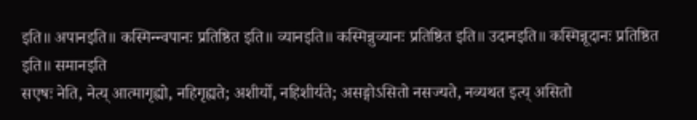इति॥ अपानइति॥ कस्मिन्न्वपानः प्रतिष्ठित इति॥ व्यानइति॥ कस्मिन्नुव्यानः प्रतिष्ठित इति॥ उदानइति॥ कस्मिन्नूदानः प्रतिष्ठित इति॥ समानइति
सएषः नेति, नेत्य् आत्मागृह्यो, नहिगृह्यते; अशीर्यो, नहिशीर्यते; असङ्गोऽसितो नसज्यते, नव्यथत इत्य् असितो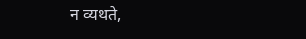न व्यथते,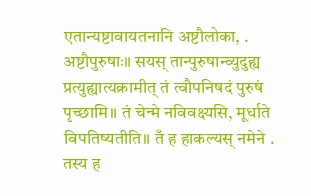एतान्यष्टावायतनानि अष्टौलोका, . अष्टौपुरुषाः॥ सयस् तान्पुरुषान्व्युदुह्य प्रत्युह्यात्यक्रामीत् तं त्वौपनिषदं पुरुषं पृच्छामि॥ तं चेन्मे नविवक्ष्यसि, मूर्धाते विपतिष्यतीति॥ तँ ह हाकल्यस् नमेने . तस्य ह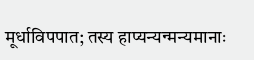मूर्धाविपपात; तस्य हाप्यन्यन्मन्यमानाः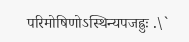परिमोषिणोऽस्थिन्यपजह्रुः .\`